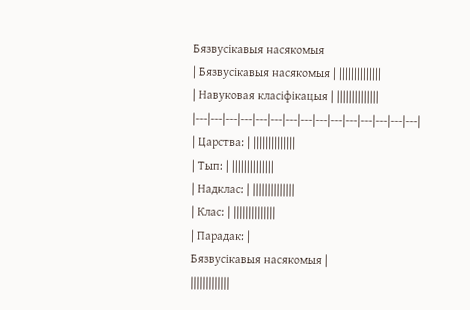Бязвусікавыя насякомыя
| Бязвусікавыя насякомыя | ||||||||||||||
| Навуковая класіфікацыя | ||||||||||||||
|---|---|---|---|---|---|---|---|---|---|---|---|---|---|---|
| Царства: | ||||||||||||||
| Тып: | ||||||||||||||
| Надклас: | ||||||||||||||
| Клас: | ||||||||||||||
| Парадак: |
Бязвусікавыя насякомыя |
|||||||||||||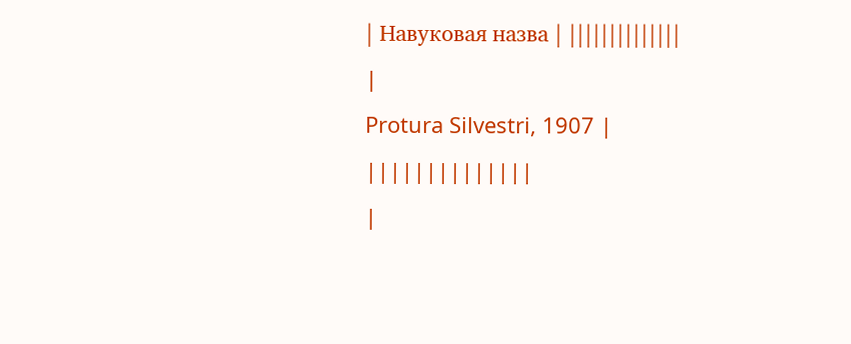| Навуковая назва | ||||||||||||||
|
Protura Silvestri, 1907 |
||||||||||||||
|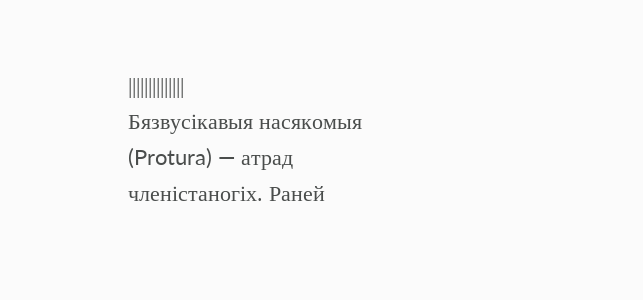||||||||||||||
Бязвусікавыя насякомыя (Protura) — атрад членістаногіх. Раней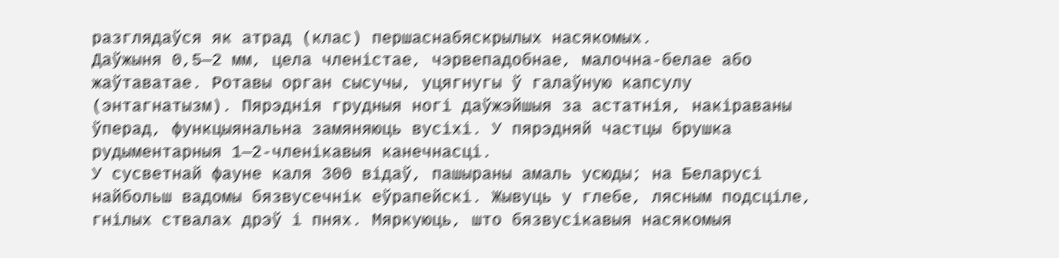разглядаўся як атрад (клас) першаснабяскрылых насякомых.
Даўжыня 0,5—2 мм, цела членістае, чэрвепадобнае, малочна-белае або жаўтаватае. Ротавы орган сысучы, уцягнугы ў галаўную капсулу (энтагнатызм). Пярэднія грудныя ногі даўжэйшыя за астатнія, накіраваны ўперад, функцыянальна замяняюць вусіхі. У пярэдняй частцы брушка рудыментарныя 1—2-членікавыя канечнасці.
У сусветнай фауне каля 300 відаў, пашыраны амаль усюды; на Беларусі найбольш вадомы бязвусечнік еўрапейскі. Жывуць у глебе, лясным подсціле, гнілых ствалах дрэў і пнях. Мяркуюць, што бязвусікавыя насякомыя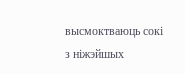высмоктваюць сокі з ніжэйшых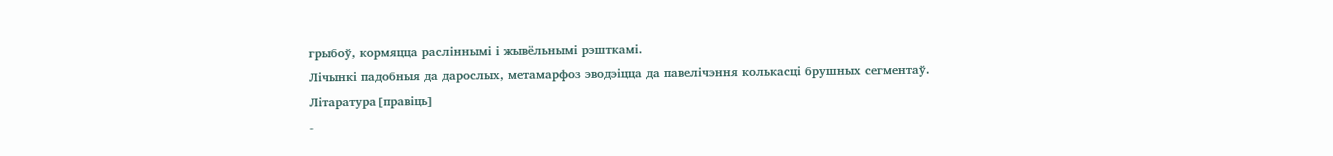грыбоў, кормяцца расліннымі і жывёльнымі рэшткамі.
Лічынкі падобныя да дарослых, метамарфоз эводэіцца да павелічэння колькасці брушных сегментаў.
Літаратура[правіць]
-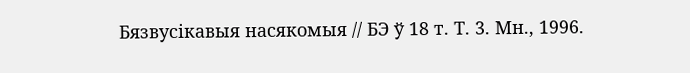Бязвусікавыя насякомыя // БЭ ў 18 т. Т. 3. Мн., 1996.